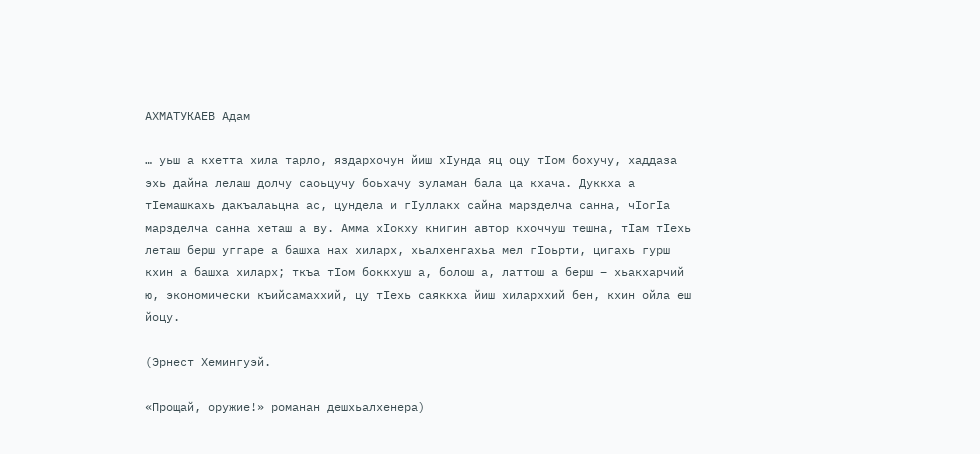АХМАТУКАЕВ Адам

… уьш а кхетта хила тарло, яздархочун йиш хIунда яц оцу тIом бохучу, хаддаза эхь дайна лелаш долчу саоьцучу боьхачу зуламан бала ца кхача. Дуккха а тIемашкахь дакъалаьцна ас, цундела и гIуллакх сайна марзделча санна, чIогIа марзделча санна хеташ а ву. Амма хIокху книгин автор кхоччуш тешна, тIам тIехь леташ берш уггаре а башха нах хиларх, хьалхенгахьа мел гIоьрти, цигахь гурш кхин а башха хиларх; ткъа тIом боккхуш а, болош а, латтош а берш – хьакхарчий ю, экономически къийсамаххий, цу тIехь саяккха йиш хиларххий бен, кхин ойла еш йоцу.

(Эрнест Хемингуэй.

«Прощай, оружие!» романан дешхьалхенера)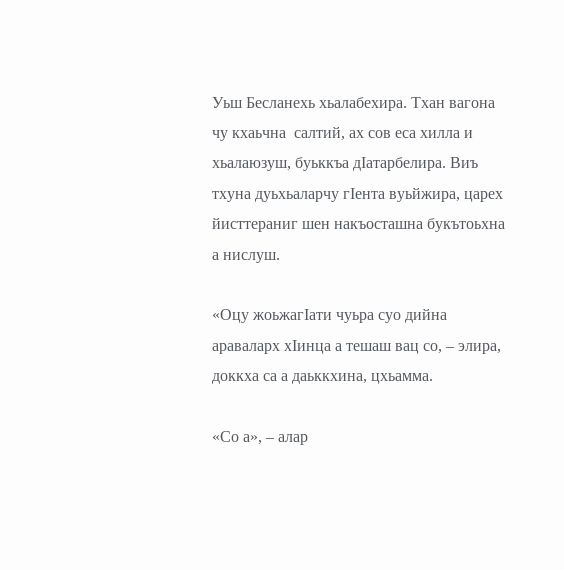Уьш Бесланехь хьалабехира. Тхан вагона чу кхаьчна  салтий, ах сов еса хилла и хьалаюзуш, буьккъа дIатарбелира. Виъ тхуна дуьхьаларчу гIента вуьйжира, царех йисттераниг шен накъосташна букътоьхна а нислуш.

«Оцу жоьжагIати чуьра суо дийна араваларх хIинца а тешаш вац со, – элира, доккха са а даьккхина, цхьамма.

«Со а», – алар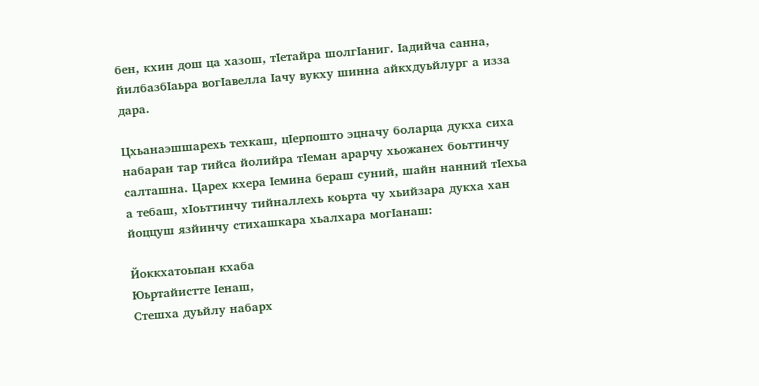бен, кхин дош ца хазош, тIетайра шолгIаниг. Iадийча санна, йилбазбIаьра вогIавелла Iачу вукху шинна айкхдуьйлург а изза дара.

Цхьанаэшшарехь техкаш, цIерпошто эцначу боларца дукха сиха набаран тар тийса йолийра тIеман арарчу хьожанех боьттинчу салташна. Царех кхера Iемина бераш суний, шайн нанний тIехьа а тебаш, хIоьттинчу тийналлехь коьрта чу хьийзара дукха хан йоццуш язйинчу стихашкара хьалхара могIанаш:

Йоккхатоьпан кхаба
Юьртайистте Iенаш,
Стешха дуьйлу набарх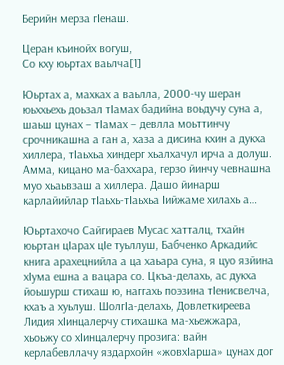Берийн мерза гIенаш.

Церан къинойх вогуш,
Со кху юьртах ваьлча[1]

Юьртах а, махках а ваьлла, 2000-чу шеран юьххьехь доьзал тIамах бадийна воьдучу суна а, шаьш цунах – тIамах – девлла моьттинчу срочникашна а ган а, хаза а дисина кхин а дукха хиллера, тIаьхьа хиндерг хьалхачул ирча а долуш. Амма, кицано ма-баххара, герзо йинчу чевнашна муо хьаьвзаш а хиллера. Дашо йинарш карлайийлар тIаьхь-тIаьхьа Iийжаме хилахь а…

Юьртахочо Сайгираев Мусас хатталц, тхайн юьртан цIарах цIе туьллуш, Бабченко Аркадийс книга арахецнийла а ца хаьара суна, я цуо язйина хIума ешна а вацара со. Цкъа-делахь, ас дукха йоьшурш стихаш ю, наггахь поэзина тIенисвелча, кхаъ а хуьлуш. ШолгIа-делахь, Довлеткиреева Лидия хIинцалерчу стихашка ма-хьежжара, хьоьжу со хIинцалерчу прозига: вайн керлабевллачу яздархойн «жовхIарша» цунах дог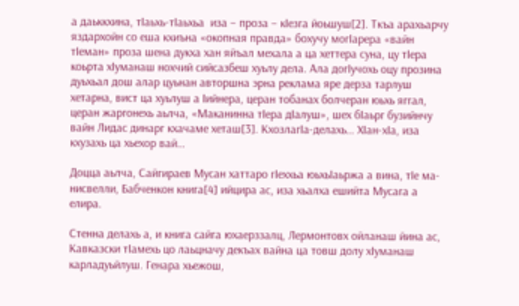а даьккхина, тIаьхь-тIаьхьа  иза – проза – кIезга йоьшуш[2]. Ткъа арахьарчу яздархойн со еша кхиъна «окопная правда» бохучу могIарера «вайн тIеман» проза шена дукха хан яйъал мехала а ца хеттера суна, цу тIера коьрта хIуманаш нохчий сийсазбеш хуьлу дела. Ала догIучохь оцу прозина дуьхьал дош алар цуьнан авторшна эрна реклама яре дерза тарлуш хетарна, вист ца хуьлуш а Iийнера, церан тобанах болчеран юьхь яггал, церан жаргонехь аьлча, «Маканинна тIера дIалуш», шех бIаьрг бузийнчу вайн Лидас динарг кхачаме хеташ[3]. КхозлагIа-делахь… ХIан-хIа, иза кхузахь ца хьехор вай…

Доцца аьлча, Сайгираев Мусан хаттаро гIеххьа юьхьIаьржа а вина, тIе ма-нисвелли, Бабченкон книга[4] ийцира ас, иза хьалха ешийта Мусага а елира.

Стенна делахь а, и книга сайга юхаерззалц, Лермонтовх ойланаш йина ас, Кавказски тIамехь цо лаьцначу декъах вайна ца товш долу хIуманаш карладуьйлуш. Генара хьежош,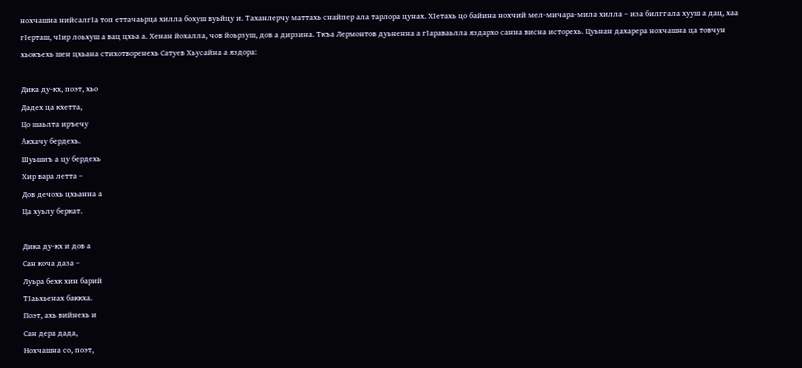нохчашна нийсалгIа топ еттачаьрца хилла бохуш вуьйцу и. Таханлерчу маттахь снайпер ала тарлора цунах. ХIетахь цо байина нохчий мел-мичара-мила хилла – иза билггала хууш а дац, хаа гIерташ, чIир лоьхуш а вац цхьа а. Хенан йохалла, чов йоьрзуш, дов а дирзина. Ткъа Лермонтов дуьненна а гIараваьлла яздархо санна висна исторехь. Цуьнан дахарера нохчашна ца товчун хьокъехь шен цхьана стихотворенехь Сатуев Хьусайна а яздора:

Дика ду-кх, поэт, хьо
Дадех ца кхетта,
Цо шаьлта иръечу
Акхачу бердехь.
Шуьшиъ а цу бердехь
Хир вара летта –
Дов дечохь цхьанна а
Ца хуьлу беркат.

Дика ду-кх и дов а
Сан коча даза –
Луьра бехк хин барий
ТIаьхьенах баккха.
Поэт, ахь вийнехь и
Сан дера дада,
Нохчашна со, поэт,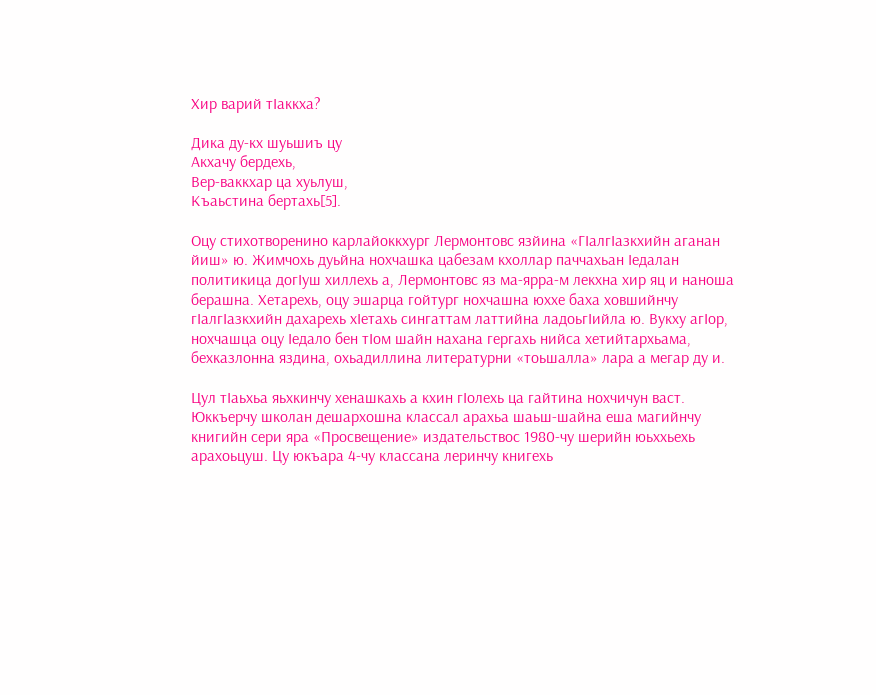Хир варий тIаккха?

Дика ду-кх шуьшиъ цу
Акхачу бердехь,
Вер-ваккхар ца хуьлуш,
Къаьстина бертахь[5].

Оцу стихотворенино карлайоккхург Лермонтовс язйина «ГIалгIазкхийн аганан йиш» ю. Жимчохь дуьйна нохчашка цабезам кхоллар паччахьан Iедалан политикица догIуш хиллехь а, Лермонтовс яз ма-ярра-м лекхна хир яц и наноша берашна. Хетарехь, оцу эшарца гойтург нохчашна юххе баха ховшийнчу гIалгIазкхийн дахарехь хIетахь сингаттам латтийна ладоьгIийла ю. Вукху агIор, нохчашца оцу Iедало бен тIом шайн нахана гергахь нийса хетийтархьама, бехказлонна яздина, охьадиллина литературни «тоьшалла» лара а мегар ду и.

Цул тIаьхьа яьхкинчу хенашкахь а кхин гIолехь ца гайтина нохчичун васт. Юккъерчу школан дешархошна классал арахьа шаьш-шайна еша магийнчу книгийн сери яра «Просвещение» издательствос 1980-чу шерийн юьххьехь арахоьцуш. Цу юкъара 4-чу классана леринчу книгехь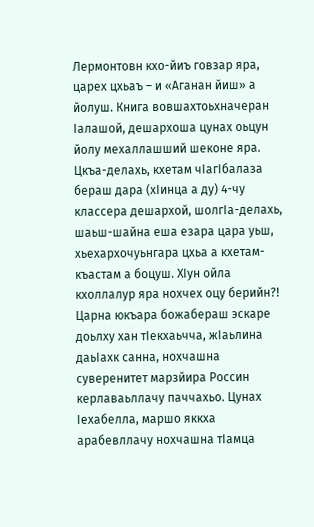Лермонтовн кхо-йиъ говзар яра, царех цхьаъ – и «Аганан йиш» а йолуш. Книга вовшахтоьхначеран Iалашой, дешархоша цунах оьцун йолу мехаллашший шеконе яра. Цкъа-делахь, кхетам чIагIбалаза бераш дара (хIинца а ду) 4-чу классера дешархой, шолгIа-делахь, шаьш-шайна еша езара цара уьш, хьехархочуьнгара цхьа а кхетам-къастам а боцуш. ХIун ойла кхоллалур яра нохчех оцу берийн?! Царна юкъара божабераш эскаре доьлху хан тIекхаьчча, жIаьлина даьIахк санна, нохчашна суверенитет марзйира Россин керлаваьллачу паччахьо. Цунах Iехабелла, маршо яккха арабевллачу нохчашна тIамца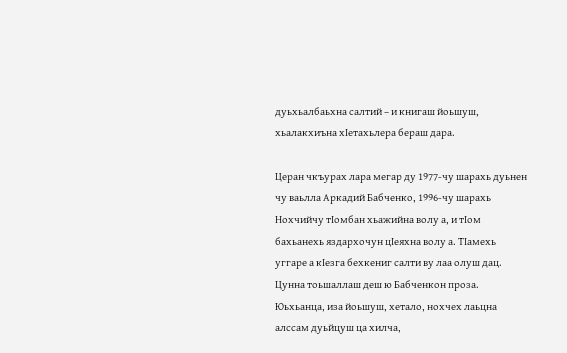дуьхьалбаьхна салтий – и книгаш йоьшуш, хьалакхиъна хIетахьлера бераш дара.

Церан чкъурах лара мегар ду 1977-чу шарахь дуьнен чу ваьлла Аркадий Бабченко, 1996-чу шарахь Нохчийчу тIомбан хьажийна волу а, и тIом бахьанехь яздархочун цIеяхна волу а. ТIамехь уггаре а кIезга бехкениг салти ву лаа олуш дац. Цунна тоьшаллаш деш ю Бабченкон проза. Юьхьанца, иза йоьшуш, хетало, нохчех лаьцна алссам дуьйцуш ца хилча,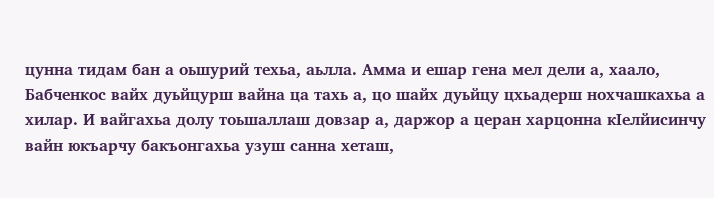цунна тидам бан а оьшурий техьа, аьлла. Амма и ешар гена мел дели а, хаало, Бабченкос вайх дуьйцурш вайна ца тахь а, цо шайх дуьйцу цхьадерш нохчашкахьа а хилар. И вайгахьа долу тоьшаллаш довзар а, даржор а церан харцонна кIелйисинчу вайн юкъарчу бакъонгахьа узуш санна хеташ,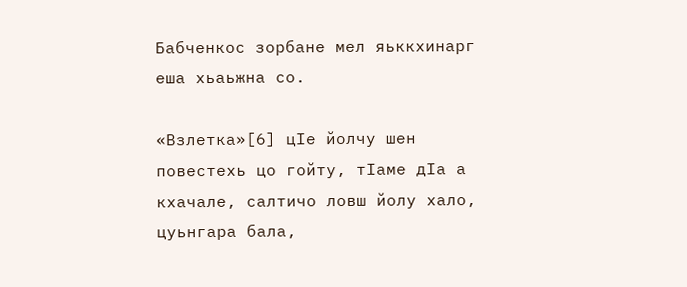Бабченкос зорбане мел яьккхинарг еша хьаьжна со.

«Взлетка»[6] цIе йолчу шен повестехь цо гойту, тIаме дIа а кхачале, салтичо ловш йолу хало, цуьнгара бала,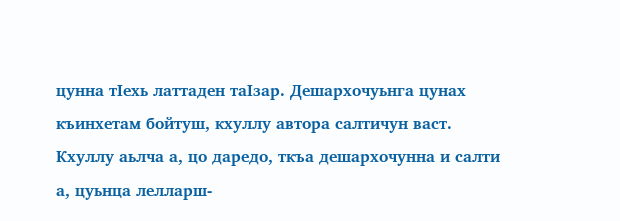цунна тIехь латтаден таIзар. Дешархочуьнга цунах къинхетам бойтуш, кхуллу автора салтичун васт. Кхуллу аьлча а, цо даредо, ткъа дешархочунна и салти а, цуьнца лелларш-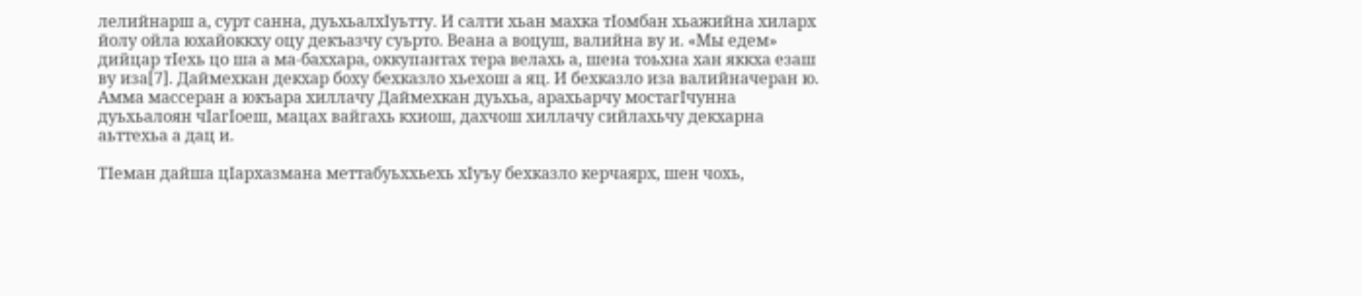лелийнарш а, сурт санна, дуьхьалхIуьтту. И салти хьан махка тIомбан хьажийна хиларх йолу ойла юхайоккху оцу декъазчу суьрто. Веана а воцуш, валийна ву и. «Мы едем» дийцар тIехь цо ша а ма-баххара, оккупантах тера велахь а, шена тоьхна хан яккха езаш ву иза[7]. Даймехкан декхар боху бехказло хьехош а яц. И бехказло иза валийначеран ю. Амма массеран а юкъара хиллачу Даймехкан дуьхьа, арахьарчу мостагIчунна дуьхьалоян чIагIоеш, мацах вайгахь кхиош, дахчош хиллачу сийлахьчу декхарна аьттехьа а дац и.

ТIеман дайша цIархазмана меттабуьххьехь хIуъу бехказло керчаярх, шен чохь,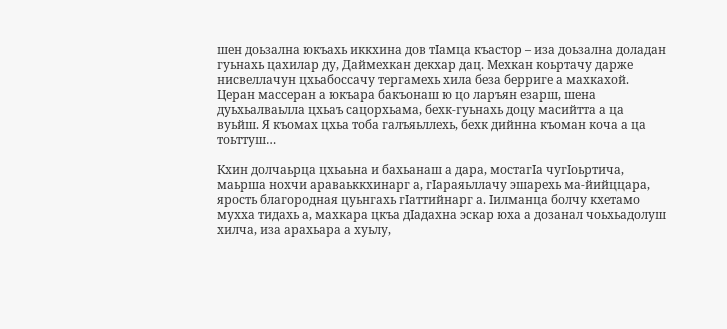шен доьзална юкъахь иккхина дов тIамца къастор – иза доьзална доладан гуьнахь цахилар ду, Даймехкан декхар дац. Мехкан коьртачу дарже нисвеллачун цхьабоссачу тергамехь хила беза берриге а махкахой. Церан массеран а юкъара бакъонаш ю цо ларъян езарш, шена дуьхьалваьлла цхьаъ сацорхьама, бехк-гуьнахь доцу масийтта а ца вуьйш. Я къомах цхьа тоба галъяьллехь, бехк дийнна къоман коча а ца тоьттуш…

Кхин долчаьрца цхьаьна и бахьанаш а дара, мостагIа чугIоьртича, маьрша нохчи араваьккхинарг а, гIараяьллачу эшарехь ма-йийццара, ярость благородная цуьнгахь гIаттийнарг а. Iилманца болчу кхетамо мухха тидахь а, махкара цкъа дIадахна эскар юха а дозанал чоьхьадолуш хилча, иза арахьара а хуьлу,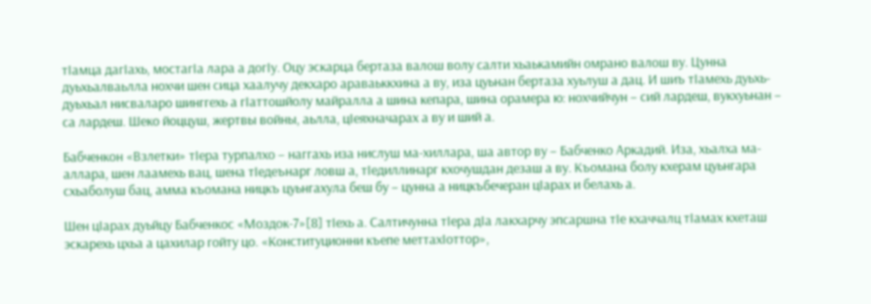тIамца дагIахь, мостагIа лара а догIу. Оцу эскарца бертаза валош волу салти хьаькамийн омрано валош ву. Цунна дуьхьалваьлла нохчи шен сица хаалучу декхаро араваьккхина а ву, иза цуьнан бертаза хуьлуш а дац. И шиъ тIамехь дуьхь-дуьхьал нисваларо шинггехь а гIаттошйолу майралла а шина кепара, шина орамера ю: нохчийчун – сий лардеш, вукхуьнан – са лардеш. Шеко йоццуш, жертвы войны, аьлла, цIеяхначарах а ву и ший а.

Бабченкон «Взлетки» тIера турпалхо – наггахь иза нислуш ма-хиллара, ша автор ву – Бабченко Аркадий. Иза, хьалха ма-аллара, шен лаамехь вац, шена тIедеънарг ловш а, тIедиллинарг кхочушдан дезаш а ву. Къомана болу кхерам цуьнгара схьаболуш бац, амма къомана ницкъ цуьнгахула беш бу – цунна а ницкъбечеран цIарах и белахь а.

Шен цIарах дуьйцу Бабченкос «Моздок-7»[8] тIехь а. Салтичунна тIера дIа лакхарчу эпсаршна тIе кхаччалц тIамах кхеташ эскарехь цхьа а цахилар гойту цо. «Конституционни къепе меттахIоттор»,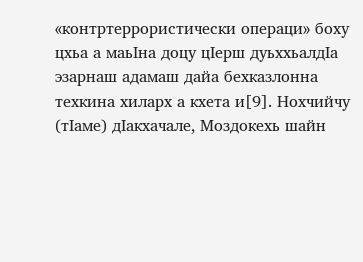«контртеррористически операци» боху цхьа а маьIна доцу цIерш дуьххьалдIа эзарнаш адамаш дайа бехказлонна техкина хиларх а кхета и[9]. Нохчийчу (тIаме) дIакхачале, Моздокехь шайн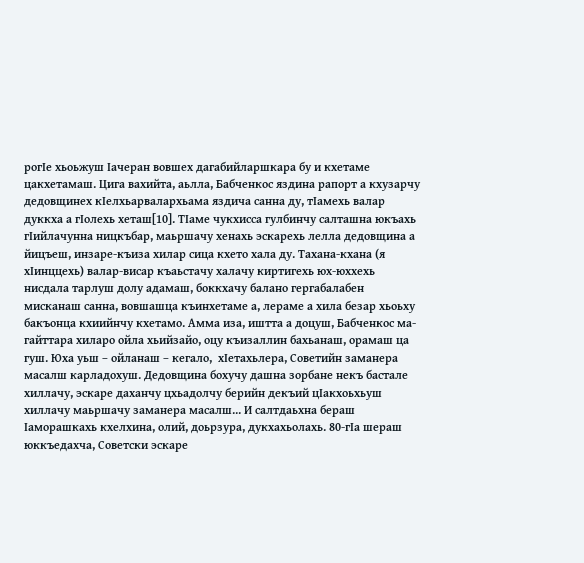рогIе хьоьжуш Iачеран вовшех дагабийларшкара бу и кхетаме цакхетамаш. Цига вахийта, аьлла, Бабченкос яздина рапорт а кхузарчу дедовщинех кIелхьарвалархьама яздича санна ду, тIамехь валар дуккха а гIолехь хеташ[10]. ТIаме чукхисса гулбинчу салташна юкъахь гIийлачунна ницкъбар, маьршачу хенахь эскарехь лелла дедовщина а йицъеш, инзаре-къиза хилар сица кхето хала ду. Тахана-кхана (я хIинццехь) валар-висар къаьстачу халачу киртигехь юх-юххехь нисдала тарлуш долу адамаш, боккхачу балано гергабалабен мисканаш санна, вовшашца къинхетаме а, лераме а хила безар хьоьху бакъонца кхиийнчу кхетамо. Амма иза, иштта а доцуш, Бабченкос ма-гайттара хиларо ойла хьийзайо, оцу къизаллин бахьанаш, орамаш ца гуш. Юха уьш – ойланаш – кегало,  хIетахьлера, Советийн заманера масалш карладохуш. Дедовщина бохучу дашна зорбане некъ бастале хиллачу, эскаре даханчу цхьадолчу берийн декъий цIакхоьхьуш хиллачу маьршачу заманера масалш... И салтдаьхна бераш Iаморашкахь кхелхина, олий, доьрзура, дукхахьолахь. 80-гIа шераш юккъедахча, Советски эскаре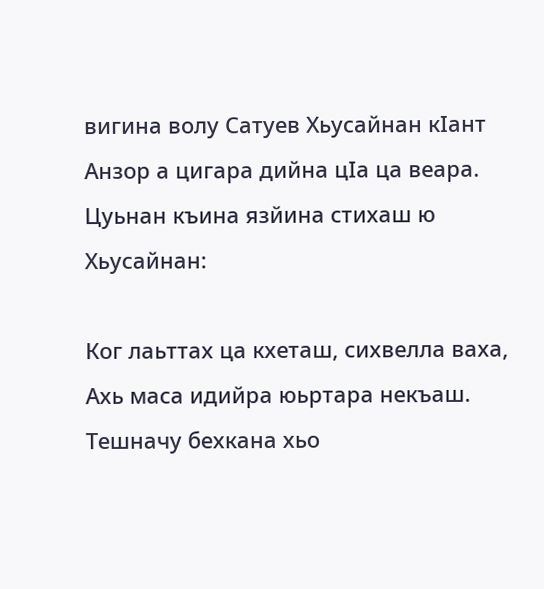вигина волу Сатуев Хьусайнан кIант Анзор а цигара дийна цIа ца веара. Цуьнан къина язйина стихаш ю Хьусайнан:

Ког лаьттах ца кхеташ, сихвелла ваха,
Ахь маса идийра юьртара некъаш.
Тешначу бехкана хьо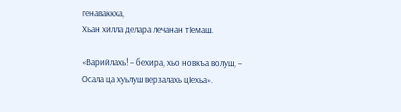генаваккха,
Хьан хилла делара лечанан тIемаш.

«Варийлахь! – бехира, хьо новкъа волуш, –
Осала ца хуьлуш верзалахь цIехьа».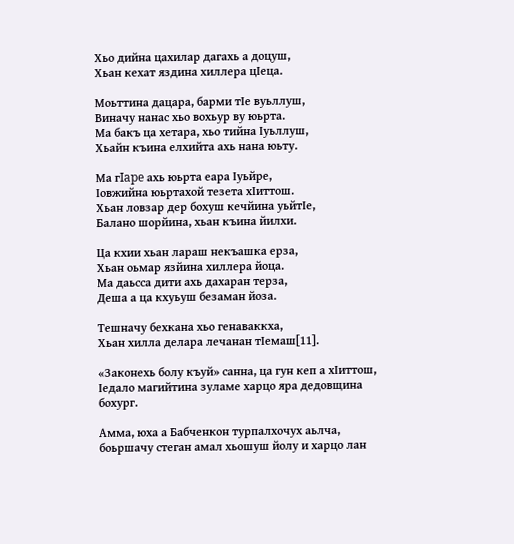Хьо дийна цахилар дагахь а доцуш,
Хьан кехат яздина хиллера цIеца.

Моьттина дацара, барми тIе вуьллуш,
Виначу нанас хьо вохьур ву юьрта.
Ма бакъ ца хетара, хьо тийна Iуьллуш,
Хьайн къина елхийта ахь нана юьту.

Ма гIape ахь юьрта еара Iуьйре,
Iовжийна юьртахой тезета хIиттош.
Хьан ловзар дер бохуш кечйина уьйтIе,
Балано шорйина, хьан къина йилхи.

Ца кхии хьан лараш некъашка ерза,
Хьан оьмар язйина хиллера йоца.
Ма даьсса дити ахь дахаран терза,
Деша а ца кхуьуш безаман йоза.

Тешначу бехкана хьо генаваккха,
Хьан хилла делара лечанан тIемаш[11].

«Законехь болу къуй» санна, ца гун кеп а хIиттош, Iедало магийтина зуламе харцо яра дедовщина бохург.

Амма, юха а Бабченкон турпалхочух аьлча, боьршачу стеган амал хьошуш йолу и харцо лан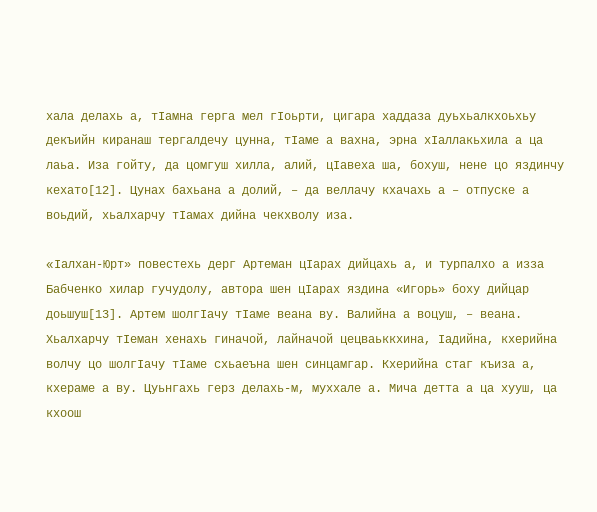хала делахь а, тIамна герга мел гIоьрти, цигара хаддаза дуьхьалкхоьхьу декъийн киранаш тергалдечу цунна, тIаме а вахна, эрна хIаллакьхила а ца лаьа. Иза гойту, да цомгуш хилла, алий, цIавеха ша, бохуш, нене цо яздинчу кехато[12]. Цунах бахьана а долий, – да веллачу кхачахь а – отпуске а воьдий, хьалхарчу тIамах дийна чекхволу иза.

«Iалхан-Юрт» повестехь дерг Артеман цIарах дийцахь а, и турпалхо а изза Бабченко хилар гучудолу, автора шен цIарах яздина «Игорь» боху дийцар доьшуш[13]. Артем шолгIачу тIаме веана ву. Валийна а воцуш, – веана. Хьалхарчу тIеман хенахь гиначой, лайначой цецваьккхина, Iадийна, кхерийна волчу цо шолгIачу тIаме схьаеъна шен синцамгар. Кхерийна стаг къиза а, кхераме а ву. Цуьнгахь герз делахь-м, муххале а. Мича детта а ца хууш, ца кхоош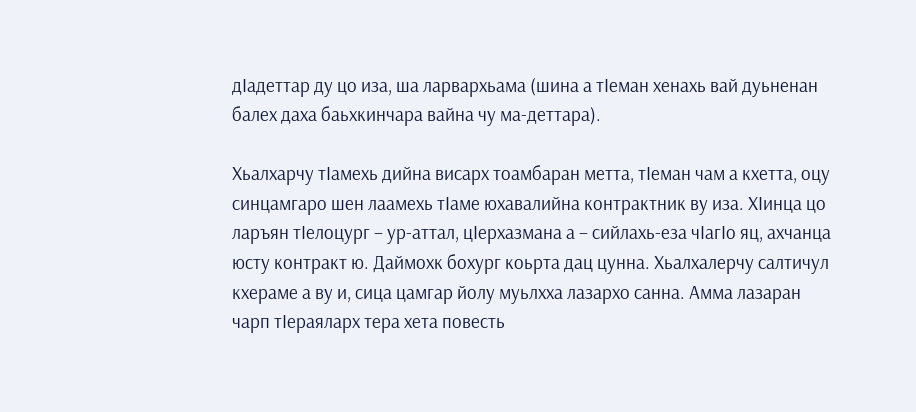дIадеттар ду цо иза, ша ларвархьама (шина а тIеман хенахь вай дуьненан балех даха баьхкинчара вайна чу ма-деттара).

Хьалхарчу тIамехь дийна висарх тоамбаран метта, тIеман чам а кхетта, оцу синцамгаро шен лаамехь тIаме юхавалийна контрактник ву иза. ХIинца цо ларъян тIелоцург – ур-аттал, цIерхазмана а – сийлахь-еза чIагIо яц, ахчанца юсту контракт ю. Даймохк бохург коьрта дац цунна. Хьалхалерчу салтичул кхераме а ву и, сица цамгар йолу муьлхха лазархо санна. Амма лазаран чарп тIераяларх тера хета повесть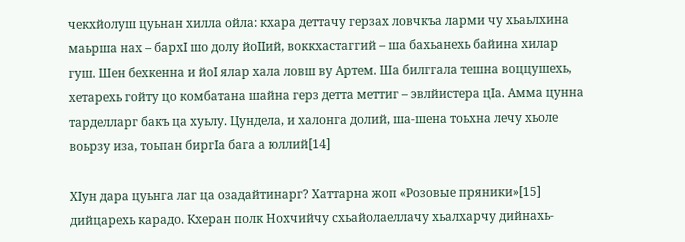чекхйолуш цуьнан хилла ойла: кхара деттачу герзах ловчкъа ларми чу хьаьлхина маьрша нах – бархI шо долу йоIIий, воккхастаггий – ша бахьанехь байина хилар гуш. Шен бехкенна и йоI ялар хала ловш ву Артем. Ша билггала тешна воццушехь, хетарехь гойту цо комбатана шайна герз детта меттиг – эвлйистера цIа. Амма цунна тарделларг бакъ ца хуьлу. Цундела, и халонга долий, ша-шена тоьхна лечу хьоле воьрзу иза, тоьпан биргIа бага а юллий[14]

ХIун дара цуьнга лаг ца озадайтинарг? Хаттарна жоп «Розовые пряники»[15] дийцарехь карадо. Кхеран полк Нохчийчу схьайолаеллачу хьалхарчу дийнахь-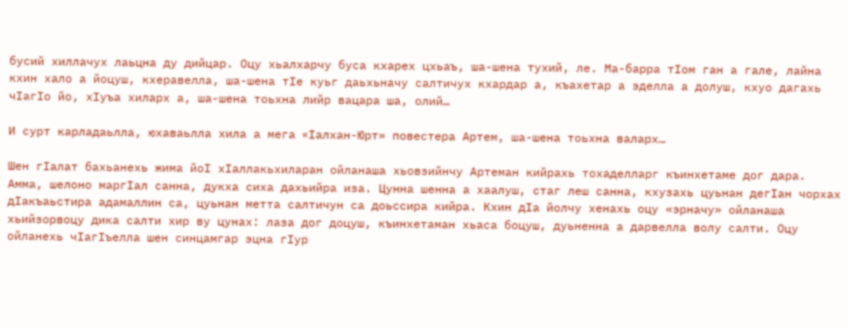бусий хиллачух лаьцна ду дийцар. Оцу хьалхарчу буса кхарех цхьаъ, ша-шена тухий, ле. Ма-барра тIом ган а гале, лайна кхин хало а йоцуш, кхеравелла, ша-шена тIе куьг даьхьначу салтичух кхардар а, къахетар а эделла а долуш, кхуо дагахь чIагIо йо, хIуъа хиларх а, ша-шена тоьхна лийр вацара ша, олий…

И сурт карладаьлла, юхаваьлла хила а мега «Iалхан-Юрт» повестера Артем, ша-шена тоьхна валарх…

Шен гIалат бахьанехь жима йоI хIаллакьхиларан ойланаша хьовзийнчу Артеман кийрахь тохаделларг къинхетаме дог дара. Амма, шелоно маргIал санна, дукха сиха дахьийра иза. Цунна шенна а хаалуш, стаг леш санна, кхузахь цуьнан дегIан чорхах дIакъаьстира адамаллин са, цуьнан метта салтичун са доьссира кийра. Кхин дIа йолчу хенахь оцу «эрначу» ойланаша хьийзорвоцу дика салти хир ву цунах: лаза дог доцуш, къинхетаман хьаса боцуш, дуьненна а дарвелла волу салти. Оцу ойланехь чIагIъелла шен синцамгар эцна гIур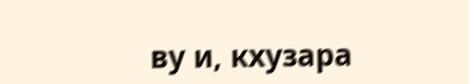ву и, кхузара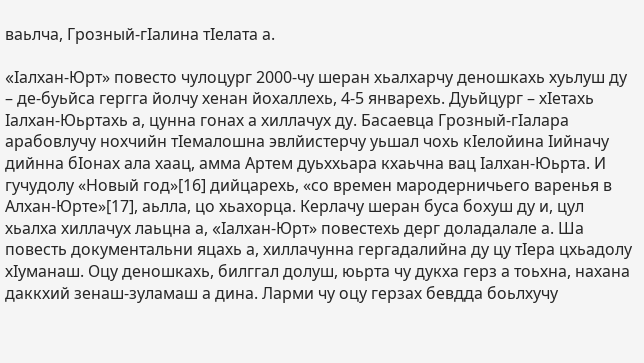ваьлча, Грозный-гIалина тIелата а.

«Iалхан-Юрт» повесто чулоцург 2000-чу шеран хьалхарчу деношкахь хуьлуш ду – де-буьйса гергга йолчу хенан йохаллехь, 4-5 январехь. Дуьйцург – хIетахь Iалхан-Юьртахь а, цунна гонах а хиллачух ду. Басаевца Грозный-гIалара арабовлучу нохчийн тIемалошна эвлйистерчу уьшал чохь кIелойина Iийначу дийнна бIонах ала хаац, амма Артем дуьххьара кхаьчна вац Iалхан-Юьрта. И гучудолу «Новый год»[16] дийцарехь, «со времен мародерничьего варенья в Алхан-Юрте»[17], аьлла, цо хьахорца. Керлачу шеран буса бохуш ду и, цул хьалха хиллачух лаьцна а, «Iалхан-Юрт» повестехь дерг доладалале а. Ша повесть документальни яцахь а, хиллачунна гергадалийна ду цу тIера цхьадолу хIуманаш. Оцу деношкахь, билггал долуш, юьрта чу дукха герз а тоьхна, нахана даккхий зенаш-зуламаш а дина. Ларми чу оцу герзах бевдда боьлхучу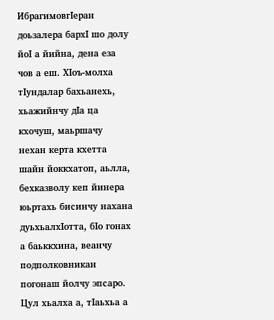ИбрагимовгIеран доьзалера бархI шо долу йоI а йийна, дена еза чов а еш. ХIоъ-молха тIундалар бахьанехь, хьажийнчу дIа ца кхочуш, маьршачу нехан керта кхетта шайн йоккхатоп, аьлла, бехказволу кеп йинера юьртахь бисинчу нахана дуьхьалхIотта, бIо гонах а баьккхина, веанчу подполковникан погонаш йолчу эпсаро. Цул хьалха а, тIаьхьа а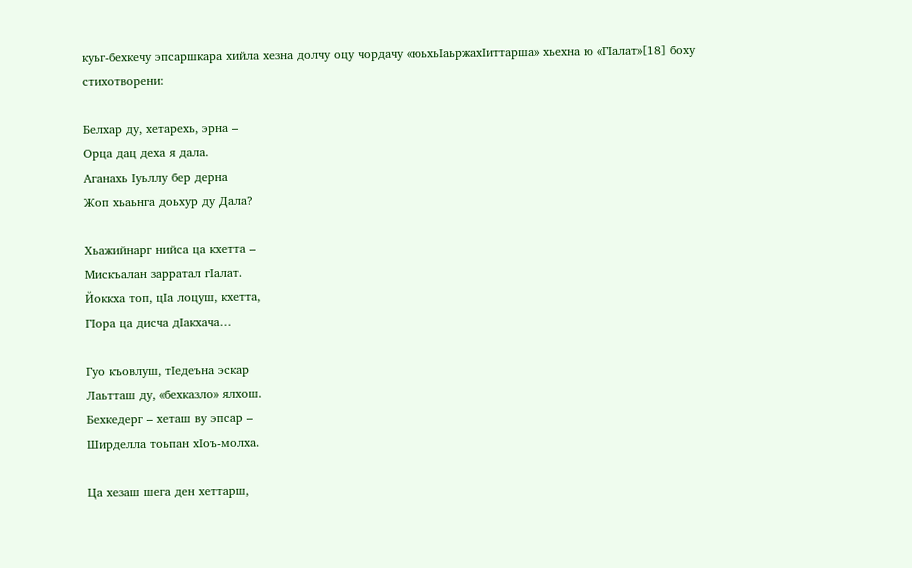куьг-бехкечу эпсаршкара хийла хезна долчу оцу чордачу «юьхьIаьржахIиттарша» хьехна ю «ГIалат»[18] боху стихотворени:

Белхар ду, хетарехь, эрна –
Орца дац деха я дала.
Аганахь Iуьллу бер дерна
Жоп хьаьнга доьхур ду Дала?

Хьажийнарг нийса ца кхетта –
Мискъалан зарратал гIалат.
Йоккха топ, цIа лоцуш, кхетта,
ГIора ца дисча дIакхача…

Гуо къовлуш, тIедеъна эскар
Лаьтташ ду, «бехказло» ялхош.
Бехкедерг – хеташ ву эпсар –
Ширделла тоьпан хIоъ-молха.

Ца хезаш шега ден хеттарш,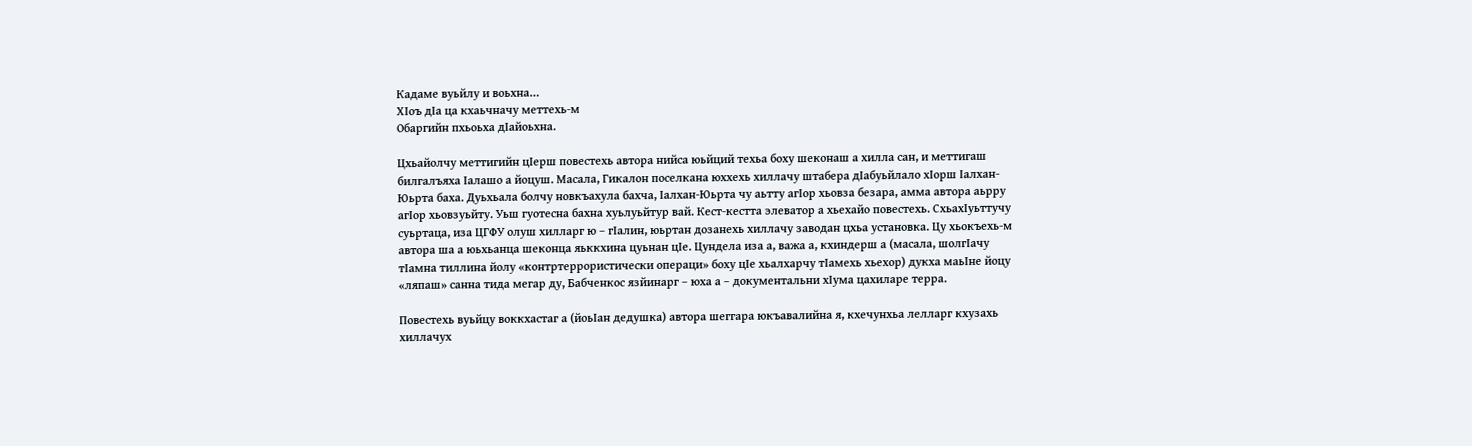Кадаме вуьйлу и воьхна…
ХIоъ дIа ца кхаьчначу меттехь-м
Обаргийн пхьоьха дIайоьхна.

Цхьайолчу меттигийн цIерш повестехь автора нийса юьйций техьа боху шеконаш а хилла сан, и меттигаш билгалъяха Iалашо а йоцуш. Масала, Гикалон поселкана юххехь хиллачу штабера дIабуьйлало хIорш Iалхан-Юьрта баха. Дуьхьала болчу новкъахула бахча, Iалхан-Юьрта чу аьтту агIор хьовза безара, амма автора аьрру агIор хьовзуьйту. Уьш гуотесна бахна хуьлуьйтур вай. Кест-кестта элеватор а хьехайо повестехь. СхьахIуьттучу суьртаца, иза ЦГФУ олуш хилларг ю – гIалин, юьртан дозанехь хиллачу заводан цхьа установка. Цу хьокъехь-м автора ша а юьхьанца шеконца яьккхина цуьнан цIе. Цундела иза а, важа а, кхиндерш а (масала, шолгIачу тIамна тиллина йолу «контртеррористически операци» боху цIе хьалхарчу тIамехь хьехор) дукха маьIне йоцу «ляпаш» санна тида мегар ду, Бабченкос язйинарг – юха а – документальни хIума цахиларе терра.

Повестехь вуьйцу воккхастаг а (йоьIан дедушка) автора шеггара юкъавалийна я, кхечунхьа лелларг кхузахь хиллачух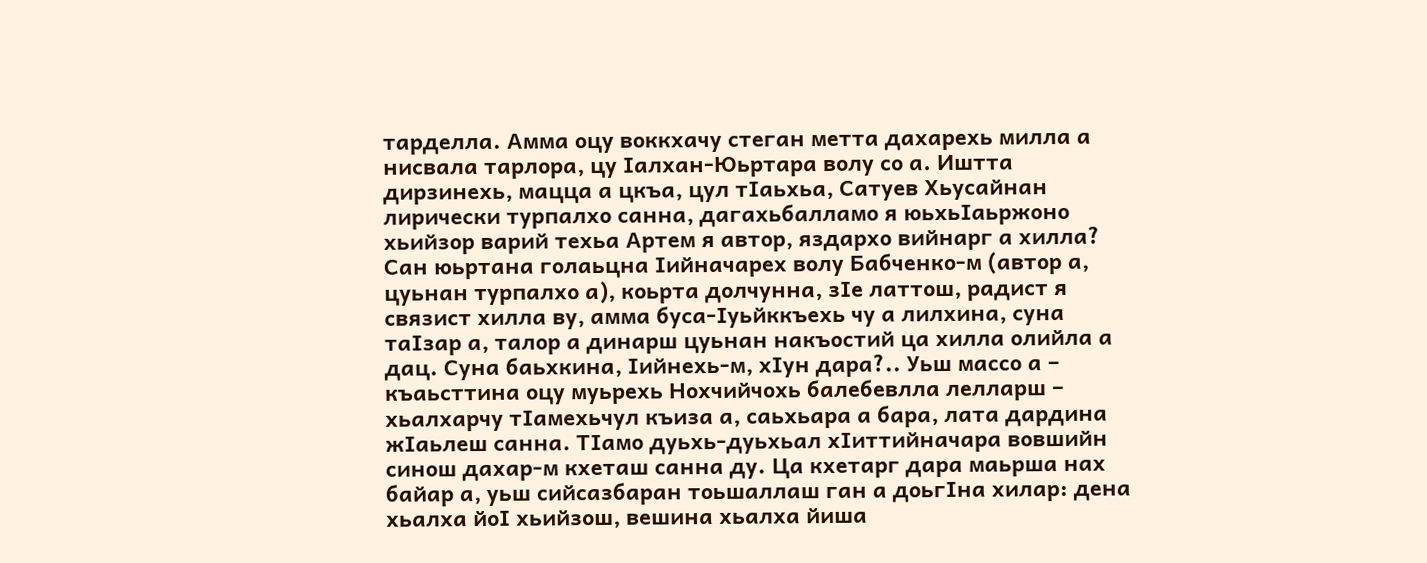тарделла. Амма оцу воккхачу стеган метта дахарехь милла а нисвала тарлора, цу Iалхан-Юьртара волу со а. Иштта дирзинехь, мацца а цкъа, цул тIаьхьа, Сатуев Хьусайнан лирически турпалхо санна, дагахьбалламо я юьхьIаьржоно хьийзор варий техьа Артем я автор, яздархо вийнарг а хилла? Сан юьртана голаьцна Iийначарех волу Бабченко-м (автор а, цуьнан турпалхо а), коьрта долчунна, зIе латтош, радист я связист хилла ву, амма буса-Iуьйккъехь чу а лилхина, суна таIзар а, талор а динарш цуьнан накъостий ца хилла олийла а дац. Суна баьхкина, Iийнехь-м, хIун дара?.. Уьш массо а – къаьсттина оцу муьрехь Нохчийчохь балебевлла лелларш – хьалхарчу тIамехьчул къиза а, саьхьара а бара, лата дардина жIаьлеш санна. ТIамо дуьхь-дуьхьал хIиттийначара вовшийн синош дахар-м кхеташ санна ду. Ца кхетарг дара маьрша нах байар а, уьш сийсазбаран тоьшаллаш ган а доьгIна хилар: дена хьалха йоI хьийзош, вешина хьалха йиша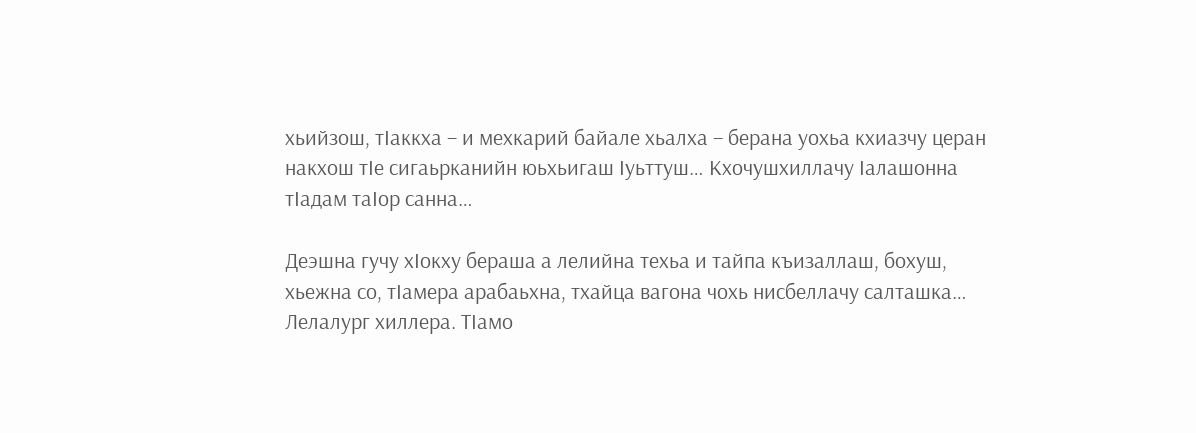хьийзош, тIаккха – и мехкарий байале хьалха – берана уохьа кхиазчу церан накхош тIе сигаьрканийн юьхьигаш Iуьттуш… Кхочушхиллачу Iалашонна тIадам таIор санна…

Деэшна гучу хIокху бераша а лелийна техьа и тайпа къизаллаш, бохуш, хьежна со, тIамера арабаьхна, тхайца вагона чохь нисбеллачу салташка… Лелалург хиллера. ТIамо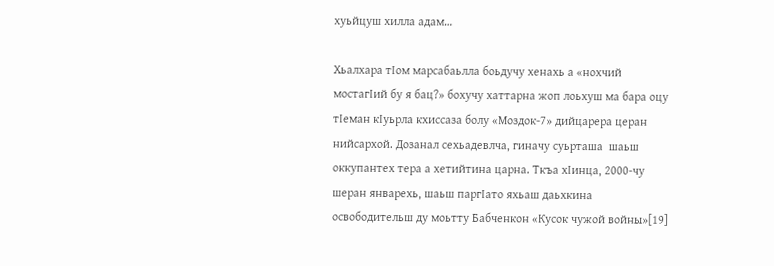хуьйцуш хилла адам…

Хьалхара тIом марсабаьлла боьдучу хенахь а «нохчий мостагIий бу я бац?» бохучу хаттарна жоп лоьхуш ма бара оцу тIеман кIуьрла кхиссаза болу «Моздок-7» дийцарера церан нийсархой. Дозанал сехьадевлча, гиначу суьрташа  шаьш оккупантех тера а хетийтина царна. Ткъа хIинца, 2000-чу шеран январехь, шаьш паргIато яхьаш даьхкина освободительш ду моьтту Бабченкон «Кусок чужой войны»[19]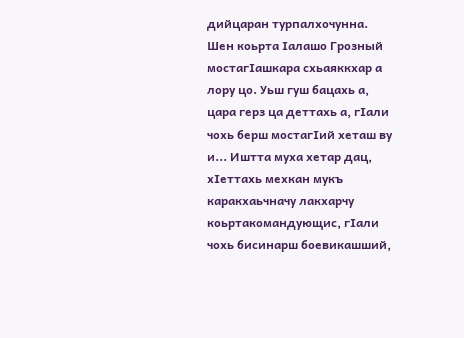дийцаран турпалхочунна. Шен коьрта Iалашо Грозный мостагIашкара схьаяккхар а лору цо. Уьш гуш бацахь а, цара герз ца деттахь а, гIали чохь берш мостагIий хеташ ву и... Иштта муха хетар дац, хIеттахь мехкан мукъ каракхаьчначу лакхарчу коьртакомандующис, гIали чохь бисинарш боевикашший,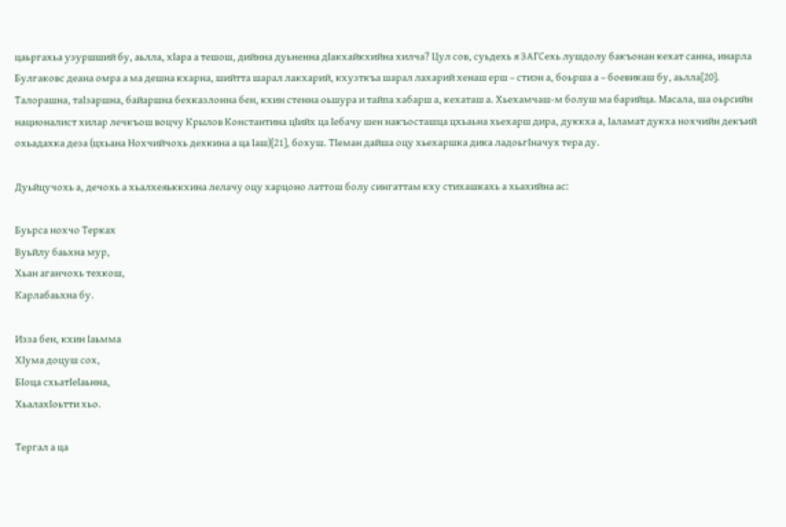цаьргахьа узуршший бу, аьлла, хIара а тешош, дийнна дуьненна дIакхайкхийна хилча? Цул сов, суьдехь я ЗАГСехь лушдолу бакъонан кехат санна, инарла Булгаковс деана омра а ма дешна кхарна, шийтта шарал лакхарий, кхузткъа шарал лахарий хенаш ерш – стиэн а, боьрша а – боевикаш бу, аьлла[20]. Талорашна, таIзаршна, байаршна бехказлонна бен, кхин стенна оьшура и тайпа хабарш а, кехаташ а. Хьехамчаш-м болуш ма барийца. Масала, ша оьрсийн националист хилар лечкъош воцчу Крылов Константина цIийх ца Iебачу шен накъосташца цхьаьна хьехарш дира, дуккха а, Iаламат дукха нохчийн декъий охьадахка деза (цхьана Нохчийчохь дехкина а ца Iаш)[21], бохуш. ТIеман дайша оцу хьехаршка дика ладоьгIначух тера ду.

Дуьйцучохь а, дечохь а хьалхеяьккхина лелачу оцу харцоно латтош болу сингаттам кху стихашкахь а хьахийна ас:

Буьрса нохчо Терках
Вуьйлу баьхна мур,
Хьан аганчохь техкош,
Карлабаьхна бу.

Изза бен, кхин Iаьмма
ХIума доцуш сох,
БIоца схьатIеIаьнна,
ХьалахIоьтти хьо.

Тергал а ца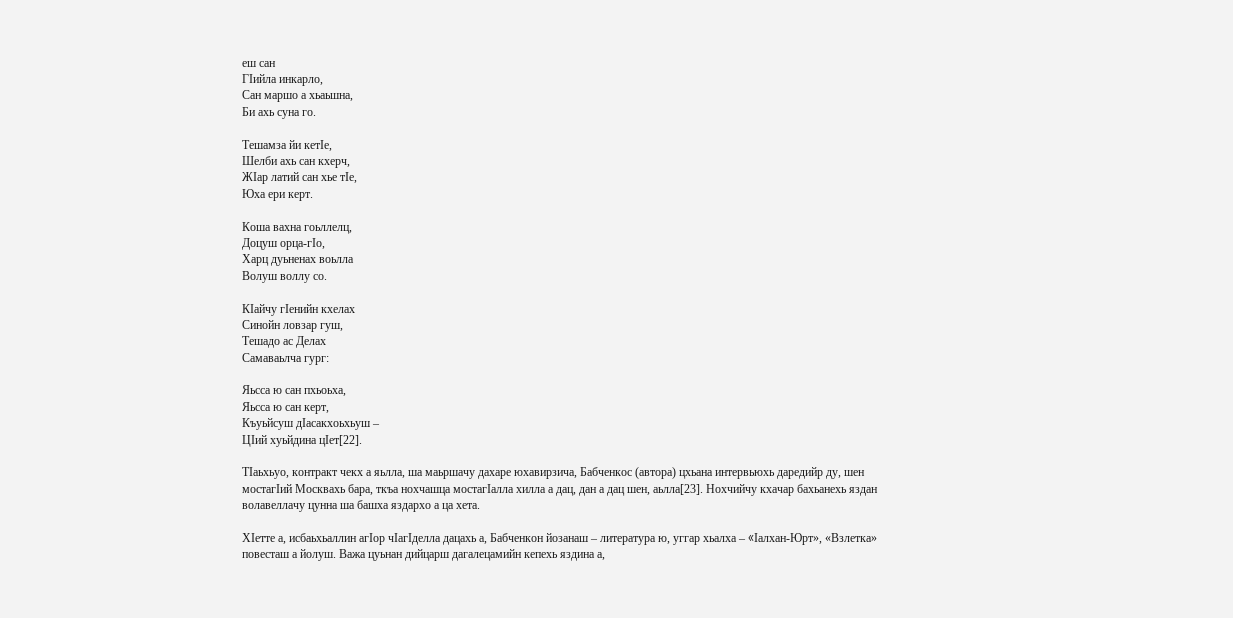еш сан
ГIийла инкарло,
Сан маршо а хьаьшна,
Би ахь суна го.

Тешамза йи кетIе,
Шелби ахь сан кхерч,
ЖIар латий сан хье тIе,
Юха ери керт.

Коша вахна гоьллелц,
Доцуш орца-гIо,
Харц дуьненах воьлла
Волуш воллу со.

КIайчу гIенийн кхелах
Синойн ловзар гуш,
Тешадо ас Делах
Самаваьлча гург:

Яьсса ю сан пхьоьха,
Яьсса ю сан керт,
Къуьйсуш дIасакхоьхьуш –
ЦIий хуьйдина цIет[22].

ТIаьхьуо, контракт чекх а яьлла, ша маьршачу дахаре юхавирзича, Бабченкос (автора) цхьана интервьюхь даредийр ду, шен мостагIий Москвахь бара, ткъа нохчашца мостагIалла хилла а дац, дан а дац шен, аьлла[23]. Нохчийчу кхачар бахьанехь яздан волавеллачу цунна ша башха яздархо а ца хета.

ХIетте а, исбаьхьаллин агIор чIагIделла дацахь а, Бабченкон йозанаш – литература ю, уггар хьалха – «Iалхан-Юрт», «Взлетка» повесташ а йолуш. Важа цуьнан дийцарш дагалецамийн кепехь яздина а,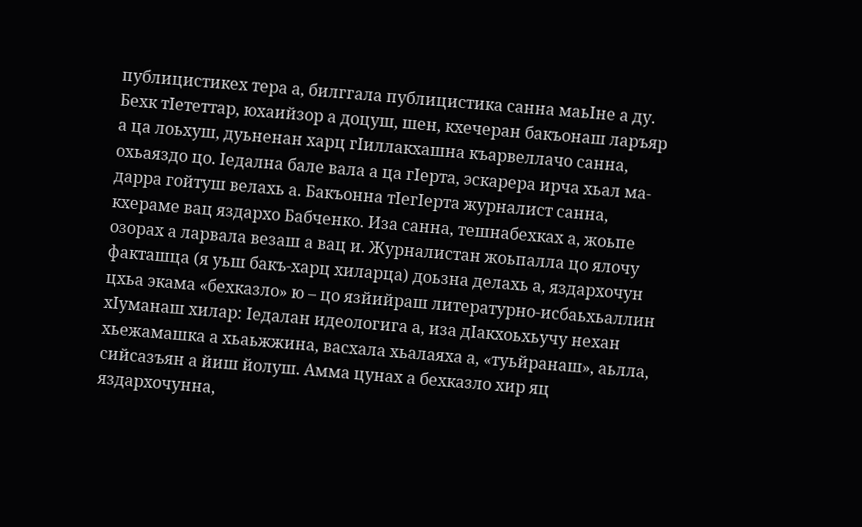публицистикех тера а, билггала публицистика санна маьIне а ду. Бехк тIететтар, юхаийзор а доцуш, шен, кхечеран бакъонаш ларъяр а ца лоьхуш, дуьненан харц гIиллакхашна къарвеллачо санна, охьаяздо цо. Iедална бале вала а ца гIерта, эскарера ирча хьал ма-дарра гойтуш велахь а. Бакъонна тIегIерта журналист санна, кхераме вац яздархо Бабченко. Иза санна, тешнабехках а, жоьпе озорах а ларвала везаш а вац и. Журналистан жоьпалла цо ялочу факташца (я уьш бакъ-харц хиларца) доьзна делахь а, яздархочун цхьа экама «бехказло» ю – цо язйийраш литературно-исбаьхьаллин хIуманаш хилар: Iедалан идеологига а, иза дIакхоьхьучу нехан хьежамашка а хьаьжжина, васхала хьалаяха а, «туьйранаш», аьлла, сийсазъян а йиш йолуш. Амма цунах а бехказло хир яц яздархочунна,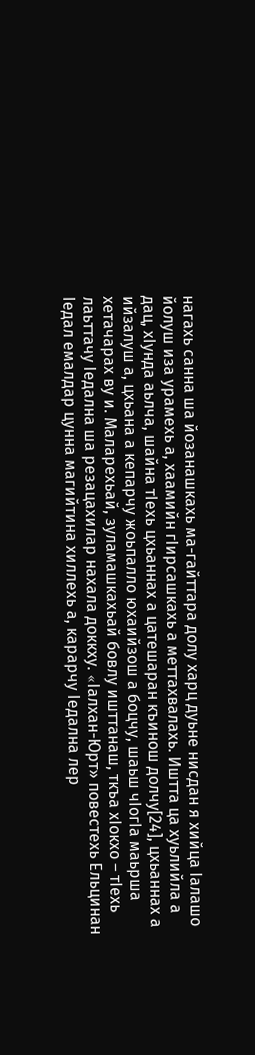нагахь санна ша йозанашкахь ма-гайттара долу харц дуьне нисдан я хийца Iалашо йолуш иза урамехь а, хаамийн гIирсашкахь а меттахвалахь. Иштта ца хуьлийла а дац, хIунда аьлча, шайна тIехь цхьаннах а цатешаран къинош долчу[24], цхьаннах а ийзалуш а, цхьана а кепарчу жоьпалло юхаийзош а боцчу, шаьш чIогIа маьрша хетачарах ву и. Маларехьай, зуламашкахьай бовлу ишттанаш, ткъа хIокхо – тIехь лаьттачу Iедална ша резацахилар нахала доккху. «Iалхан-Юрт» повестехь Ельцинан Iедал емалдар цунна магийтина хиллехь а, карарчу Iедална лер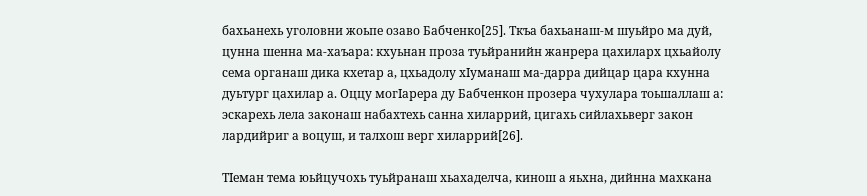бахьанехь уголовни жоьпе озаво Бабченко[25]. Ткъа бахьанаш-м шуьйро ма дуй, цунна шенна ма-хаъара: кхуьнан проза туьйранийн жанрера цахиларх цхьайолу сема органаш дика кхетар а, цхьадолу хIуманаш ма-дарра дийцар цара кхунна дуьтург цахилар а. Оццу могIарера ду Бабченкон прозера чухулара тоьшаллаш а: эскарехь лела законаш набахтехь санна хиларрий, цигахь сийлахьверг закон лардийриг а воцуш, и талхош верг хиларрий[26].

ТIеман тема юьйцучохь туьйранаш хьахаделча, кинош а яьхна, дийнна махкана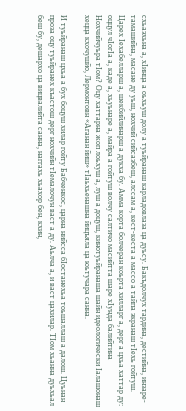схьаэхьна а, хIинца а оьхьуш долу а туьйранаш карладовлаза ца дуьсу. Бакъдолчух тардина, дестийна, инзаре-тамашийна, масане ду уьш, нохчий сийсазбеш, алссам а, кест-кеста а массо а тайпа экранаш тIехь гойтуш.  Царех Iехабелларш а, шекбийлинарш а дукха бу. Амма корта болчеран коьрта хилларг а, дерг а цхьа хаттар ду: оццул чIогIа а, каде а, хьуьнаре а, майра а гойтуш волчу салтичо масийтта шаре хIунда балийтина Нохчийчуьра тIом? Оцу хаттарна жоп лоьхуш а, луш а доцуш, кинотуьйранаша шайн идеологически Iалашонаш хецца кхочушйо, Лермонтовн «Аганан йиш» тIаьхьенашна йицъяла ца юьтучара санна.

И туьйранаш цхьа а бух боцуш хилар гойту Бабченкос, царна нийсса бIостанехьа тоьшаллаш а далош. Цуьнан проза оцу туьйранех къастош дерг нохчийн тIемалочун васт а ду. Аьлча а, и васт цахилар. ТIом хьанна дуьхьал беш бу, дешархо ца вицвалийта санна, наггахь хьахор бен, кхин,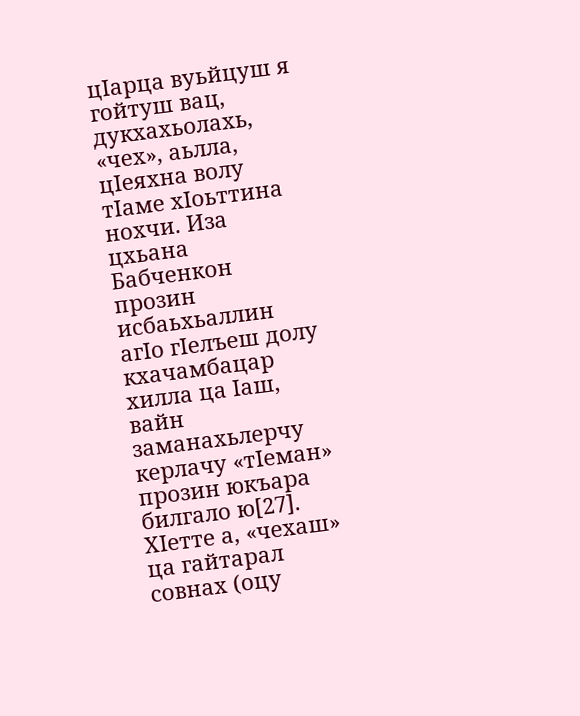цIарца вуьйцуш я гойтуш вац, дукхахьолахь, «чех», аьлла, цIеяхна волу тIаме хIоьттина нохчи. Иза цхьана Бабченкон прозин исбаьхьаллин агIо гIелъеш долу кхачамбацар хилла ца Iаш, вайн заманахьлерчу керлачу «тIеман» прозин юкъара билгало ю[27]. ХIетте а, «чехаш» ца гайтарал совнах (оцу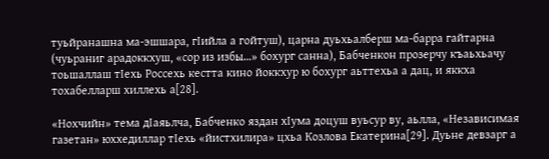туьйранашна ма-эшшара, гIийла а гойтуш), царна дуьхьалберш ма-барра гайтарна (чуьраниг арадоккхуш, «сор из избы…» бохург санна), Бабченкон прозерчу къаьхьачу тоьшаллаш тIехь Россехь кестта кино йоккхур ю бохург аьттехьа а дац, и яккха тохабелларш хиллехь а[28].

«Нохчийн» тема дIаяьлча, Бабченко яздан хIума доцуш вуьсур ву, аьлла, «Независимая газетан» юххедиллар тIехь «йистхилира» цхьа Козлова Екатерина[29]. Дуьне девзарг а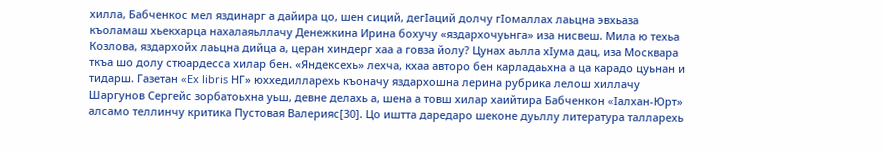хилла, Бабченкос мел яздинарг а дайира цо, шен сиций, дегIаций долчу гIомаллах лаьцна эвхьаза къоламаш хьекхарца нахалаяьллачу Денежкина Ирина бохучу «яздархочуьнга» иза нисвеш. Мила ю техьа Козлова, яздархойх лаьцна дийца а, церан хиндерг хаа а говза йолу? Цунах аьлла хIума дац, иза Москвара ткъа шо долу стюардесса хилар бен. «Яндексехь» лехча, кхаа авторо бен карладаьхна а ца карадо цуьнан и тидарш. Газетан «Ex libris НГ» юххедилларехь къоначу яздархошна лерина рубрика лелош хиллачу Шаргунов Сергейс зорбатоьхна уьш, девне делахь а, шена а товш хилар хаийтира Бабченкон «Iалхан-Юрт» алсамо теллинчу критика Пустовая Валерияс[30]. Цо иштта даредаро шеконе дуьллу литература талларехь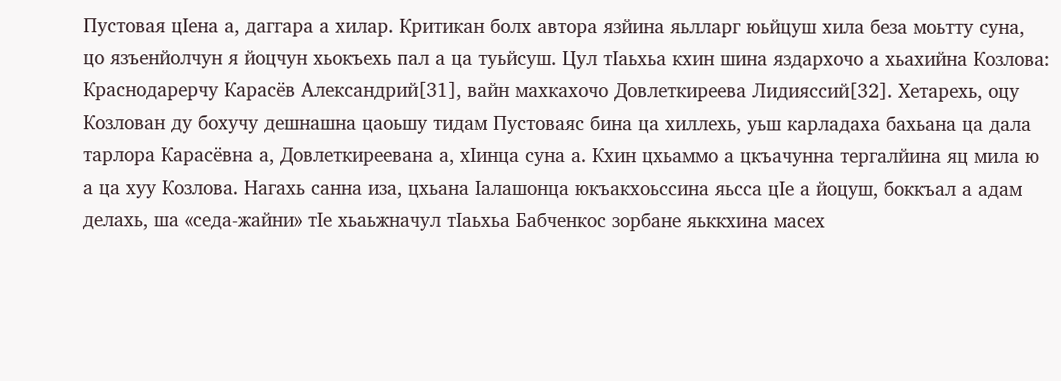Пустовая цIена а, даггара а хилар. Критикан болх автора язйина яьлларг юьйцуш хила беза моьтту суна, цо язъенйолчун я йоцчун хьокъехь пал а ца туьйсуш. Цул тIаьхьа кхин шина яздархочо а хьахийна Козлова: Краснодарерчу Карасёв Александрий[31], вайн махкахочо Довлеткиреева Лидияссий[32]. Хетарехь, оцу Козлован ду бохучу дешнашна цаоьшу тидам Пустоваяс бина ца хиллехь, уьш карладаха бахьана ца дала тарлора Карасёвна а, Довлеткиреевана а, хIинца суна а. Кхин цхьаммо а цкъачунна тергалйина яц мила ю а ца хуу Козлова. Нагахь санна иза, цхьана Iалашонца юкъакхоьссина яьсса цIе а йоцуш, боккъал а адам делахь, ша «седа-жайни» тIе хьаьжначул тIаьхьа Бабченкос зорбане яьккхина масех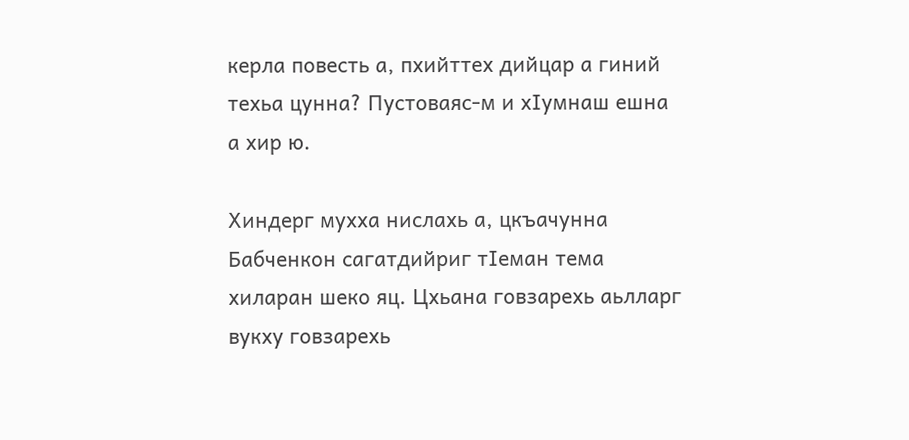керла повесть а, пхийттех дийцар а гиний техьа цунна? Пустоваяс-м и хIумнаш ешна а хир ю.

Хиндерг мухха нислахь а, цкъачунна Бабченкон сагатдийриг тIеман тема хиларан шеко яц. Цхьана говзарехь аьлларг вукху говзарехь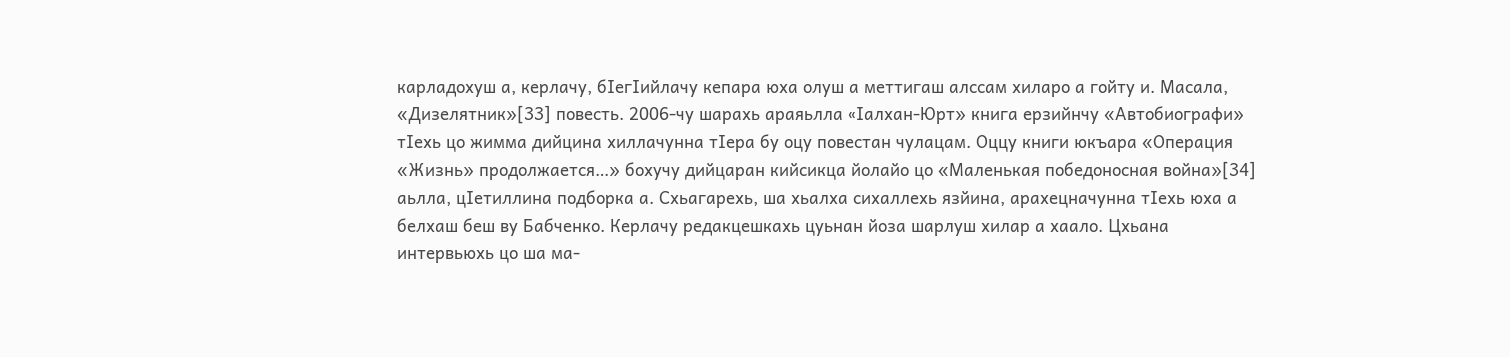карладохуш а, керлачу, бIегIийлачу кепара юха олуш а меттигаш алссам хиларо а гойту и. Масала, «Дизелятник»[33] повесть. 2006-чу шарахь араяьлла «Iалхан-Юрт» книга ерзийнчу «Автобиографи» тIехь цо жимма дийцина хиллачунна тIера бу оцу повестан чулацам. Оццу книги юкъара «Операция «Жизнь» продолжается…» бохучу дийцаран кийсикца йолайо цо «Маленькая победоносная война»[34] аьлла, цIетиллина подборка а. Схьагарехь, ша хьалха сихаллехь язйина, арахецначунна тIехь юха а белхаш беш ву Бабченко. Керлачу редакцешкахь цуьнан йоза шарлуш хилар а хаало. Цхьана интервьюхь цо ша ма-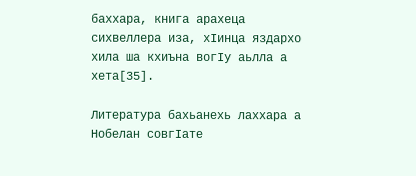баххара, книга арахеца сихвеллера иза, хIинца яздархо хила ша кхиъна вогIу аьлла а хета[35].

Литература бахьанехь лаххара а Нобелан совгIате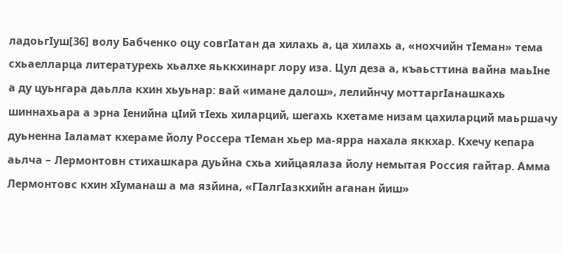ладоьгIуш[36] волу Бабченко оцу совгIатан да хилахь а, ца хилахь а, «нохчийн тIеман» тема схьаелларца литературехь хьалхе яьккхинарг лору иза. Цул деза а, къаьсттина вайна маьIне а ду цуьнгара даьлла кхин хьуьнар: вай «имане далош», лелийнчу моттаргIанашкахь шиннахьара а эрна Iенийна цIий тIехь хиларций, шегахь кхетаме низам цахиларций маьршачу дуьненна Iаламат кхераме йолу Россера тIеман хьер ма-ярра нахала яккхар. Кхечу кепара аьлча – Лермонтовн стихашкара дуьйна схьа хийцаялаза йолу немытая Россия гайтар. Амма Лермонтовс кхин хIуманаш а ма язйина, «ГIалгIазкхийн аганан йиш»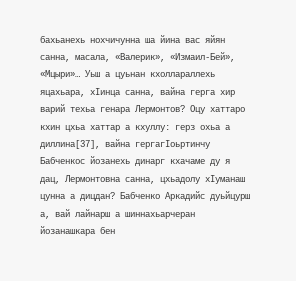бахьанехь нохчичунна ша йина вас яйян санна, масала, «Валерик», «Измаил-Бей», «Мцыри»… Уьш а цуьнан кхоллараллехь яцахьара, хIинца санна, вайна герга хир варий техьа генара Лермонтов? Оцу хаттаро кхин цхьа хаттар а кхуллу: герз охьа а диллина[37], вайна гергагIоьртинчу Бабченкос йозанехь динарг кхачаме ду я дац, Лермонтовна санна, цхьадолу хIуманаш цунна а дицдан? Бабченко Аркадийс дуьйцурш а, вай лайнарш а шиннахьарчеран йозанашкара бен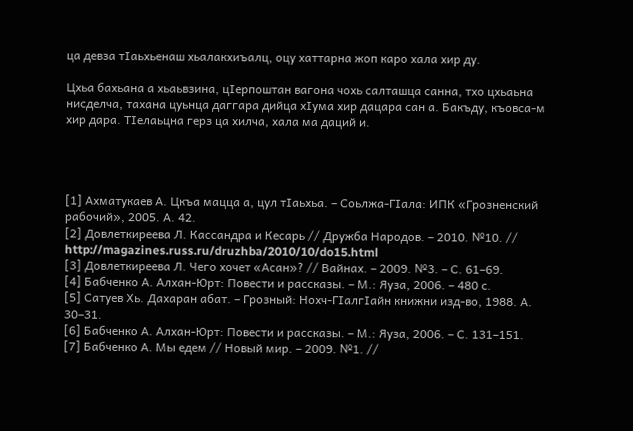ца девза тIаьхьенаш хьалакхиъалц, оцу хаттарна жоп каро хала хир ду.

Цхьа бахьана а хьаьвзина, цIерпоштан вагона чохь салташца санна, тхо цхьаьна нисделча, тахана цуьнца даггара дийца хIума хир дацара сан а. Бакъду, къовса-м хир дара. ТIелаьцна герз ца хилча, хала ма даций и.




[1] Ахматукаев А. Цкъа мацца а, цул тIаьхьа. – Соьлжа-ГIала: ИПК «Грозненский рабочий», 2005. А. 42.
[2] Довлеткиреева Л. Кассандра и Кесарь // Дружба Народов. – 2010. №10. // http://magazines.russ.ru/druzhba/2010/10/do15.html
[3] Довлеткиреева Л. Чего хочет «Асан»? // Вайнах. – 2009. №3. – С. 61–69.
[4] Бабченко А. Алхан-Юрт: Повести и рассказы. – М.: Яуза, 2006. – 480 с.
[5] Сатуев Хь. Дахаран абат. – Грозный: Нохч-ГIалгIайн книжни изд-во, 1988. А. 30–31.
[6] Бабченко А. Алхан-Юрт: Повести и рассказы. – М.: Яуза, 2006. – С. 131–151.
[7] Бабченко А. Мы едем // Новый мир. – 2009. №1. //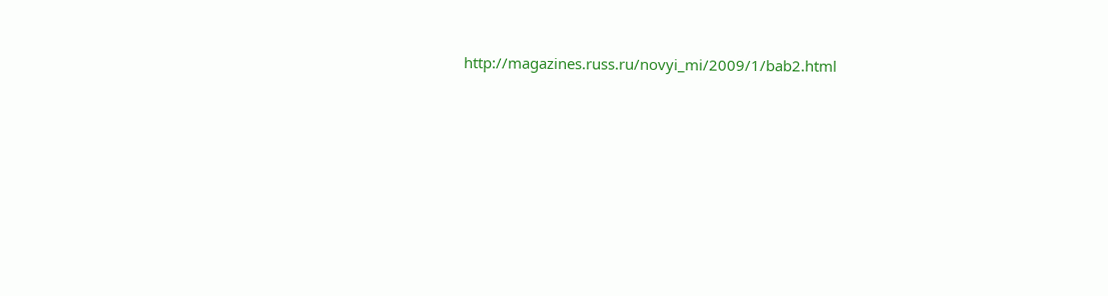http://magazines.russ.ru/novyi_mi/2009/1/bab2.html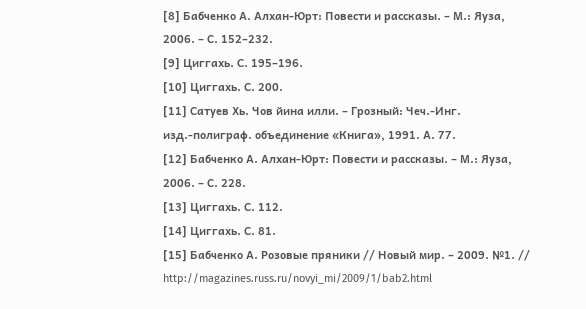[8] Бабченко А. Алхан-Юрт: Повести и рассказы. – М.: Яуза, 2006. – С. 152–232.
[9] Циггахь. С. 195–196.
[10] Циггахь. С. 200.
[11] Сатуев Хь. Чов йина илли. – Грозный: Чеч.-Инг. изд.-полиграф. объединение «Книга», 1991. А. 77.
[12] Бабченко А. Алхан-Юрт: Повести и рассказы. – М.: Яуза, 2006. – С. 228.
[13] Циггахь. С. 112.
[14] Циггахь. С. 81.
[15] Бабченко А. Розовые пряники // Новый мир. – 2009. №1. // http://magazines.russ.ru/novyi_mi/2009/1/bab2.html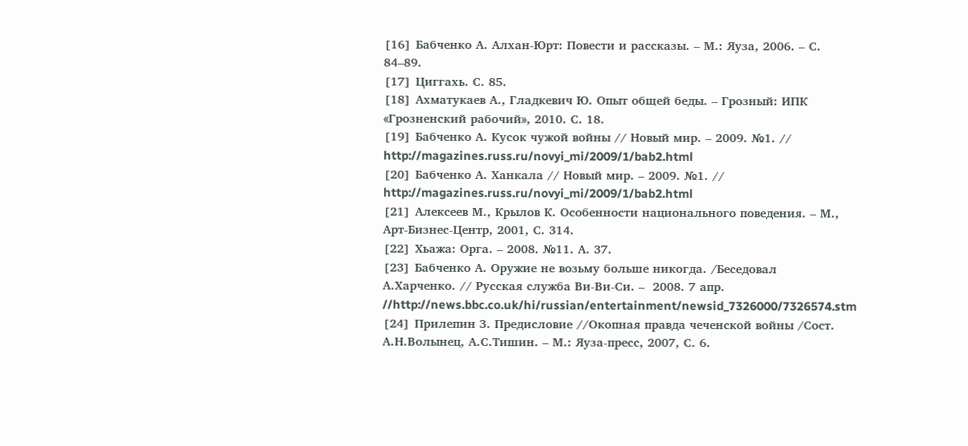[16] Бабченко А. Алхан-Юрт: Повести и рассказы. – М.: Яуза, 2006. – С. 84–89.
[17] Циггахь. С. 85.
[18] Ахматукаев А., Гладкевич Ю. Опыт общей беды. – Грозный: ИПК «Грозненский рабочий», 2010. С. 18.
[19] Бабченко А. Кусок чужой войны // Новый мир. – 2009. №1. // http://magazines.russ.ru/novyi_mi/2009/1/bab2.html
[20] Бабченко А. Ханкала // Новый мир. – 2009. №1. // http://magazines.russ.ru/novyi_mi/2009/1/bab2.html
[21] Алексеев М., Крылов К. Особенности национального поведения. – М., Арт-Бизнес-Центр, 2001, С. 314.
[22] Хьажа: Орга. – 2008. №11. А. 37.
[23] Бабченко А. Оружие не возьму больше никогда. /Беседовал  А.Харченко. // Русская служба Bи-Bи-Cи. –  2008. 7 апр. //http://news.bbc.co.uk/hi/russian/entertainment/newsid_7326000/7326574.stm
[24] Прилепин З. Предисловие //Окопная правда чеченской войны /Сост. А.Н.Волынец, А.С.Тишин. – М.: Яуза-пресс, 2007, С. 6.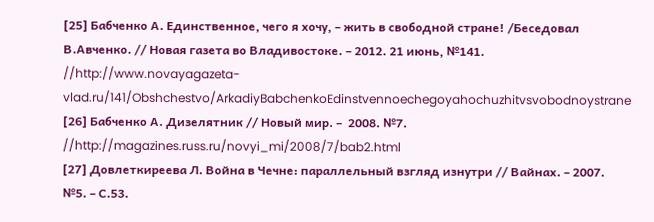[25] Бабченко А. Единственное, чего я хочу, – жить в свободной стране! /Беседовал  В.Авченко. // Новая газета во Владивостоке. – 2012. 21 июнь, №141. //http://www.novayagazeta-vlad.ru/141/Obshchestvo/ArkadiyBabchenkoEdinstvennoechegoyahochuzhitvsvobodnoystrane
[26] Бабченко А. Дизелятник // Новый мир. –  2008. №7. //http://magazines.russ.ru/novyi_mi/2008/7/bab2.html
[27] Довлеткиреева Л. Война в Чечне: параллельный взгляд изнутри // Вайнах. – 2007. №5. – С.53.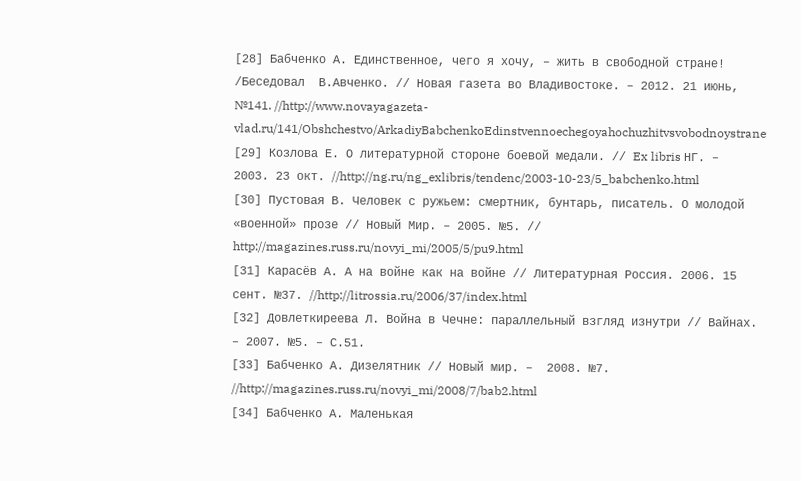[28] Бабченко А. Единственное, чего я хочу, – жить в свободной стране! /Беседовал  В.Авченко. // Новая газета во Владивостоке. – 2012. 21 июнь, №141. //http://www.novayagazeta-vlad.ru/141/Obshchestvo/ArkadiyBabchenkoEdinstvennoechegoyahochuzhitvsvobodnoystrane
[29] Козлова Е. О литературной стороне боевой медали. // Ex libris НГ. –  2003. 23 окт. //http://ng.ru/ng_exlibris/tendenc/2003-10-23/5_babchenko.html
[30] Пустовая В. Человек с ружьем: смертник, бунтарь, писатель. О молодой «военной» прозе // Новый Мир. – 2005. №5. // http://magazines.russ.ru/novyi_mi/2005/5/pu9.html
[31] Карасёв А. А на войне как на войне // Литературная Россия. 2006. 15 сент. №37. //http://litrossia.ru/2006/37/index.html
[32] Довлеткиреева Л. Война в Чечне: параллельный взгляд изнутри // Вайнах. – 2007. №5. – С.51.
[33] Бабченко А. Дизелятник // Новый мир. –  2008. №7. //http://magazines.russ.ru/novyi_mi/2008/7/bab2.html
[34] Бабченко А. Маленькая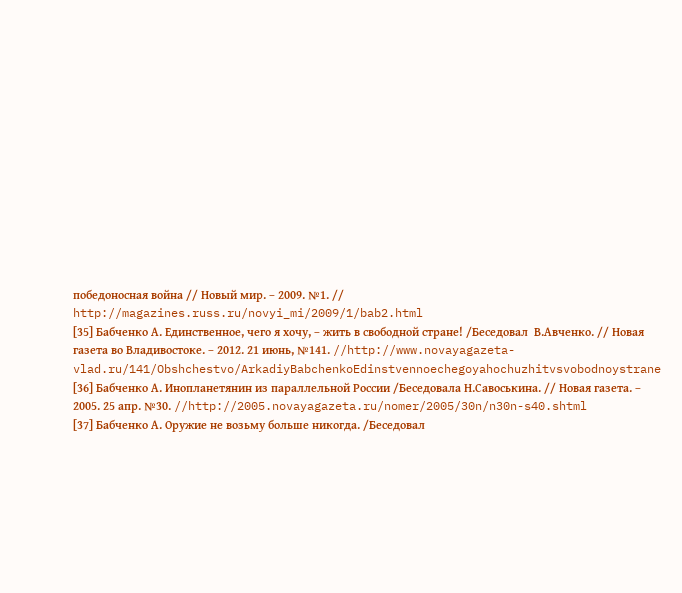победоносная война // Новый мир. – 2009. №1. // http://magazines.russ.ru/novyi_mi/2009/1/bab2.html
[35] Бабченко А. Единственное, чего я хочу, – жить в свободной стране! /Беседовал  В.Авченко. // Новая газета во Владивостоке. – 2012. 21 июнь, №141. //http://www.novayagazeta-vlad.ru/141/Obshchestvo/ArkadiyBabchenkoEdinstvennoechegoyahochuzhitvsvobodnoystrane
[36] Бабченко А. Инопланетянин из параллельной России /Беседовала Н.Савоськина. // Новая газета. – 2005. 25 апр. №30. //http://2005.novayagazeta.ru/nomer/2005/30n/n30n-s40.shtml
[37] Бабченко А. Оружие не возьму больше никогда. /Беседовал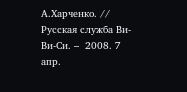А.Харченко. // Русская служба Bи-Bи-Cи. –  2008. 7 апр.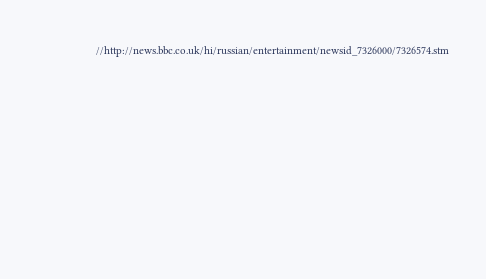//http://news.bbc.co.uk/hi/russian/entertainment/newsid_7326000/7326574.stm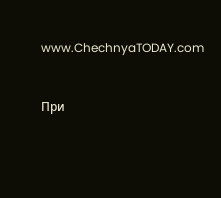www.ChechnyaTODAY.com


При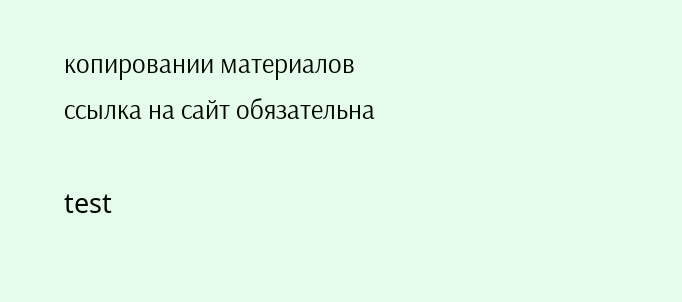копировании материалов ссылка на сайт обязательна

test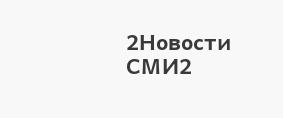2Новости СМИ2